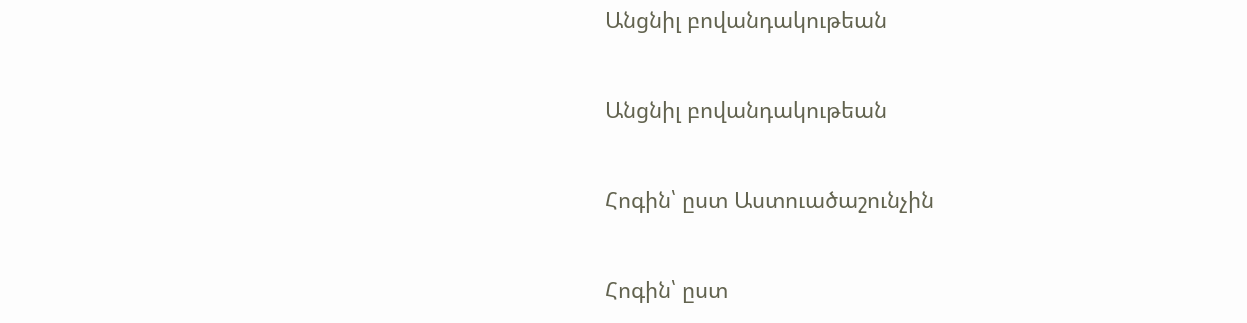Անցնիլ բովանդակութեան

Անցնիլ բովանդակութեան

Հոգին՝ ըստ Աստուածաշունչին

Հոգին՝ ըստ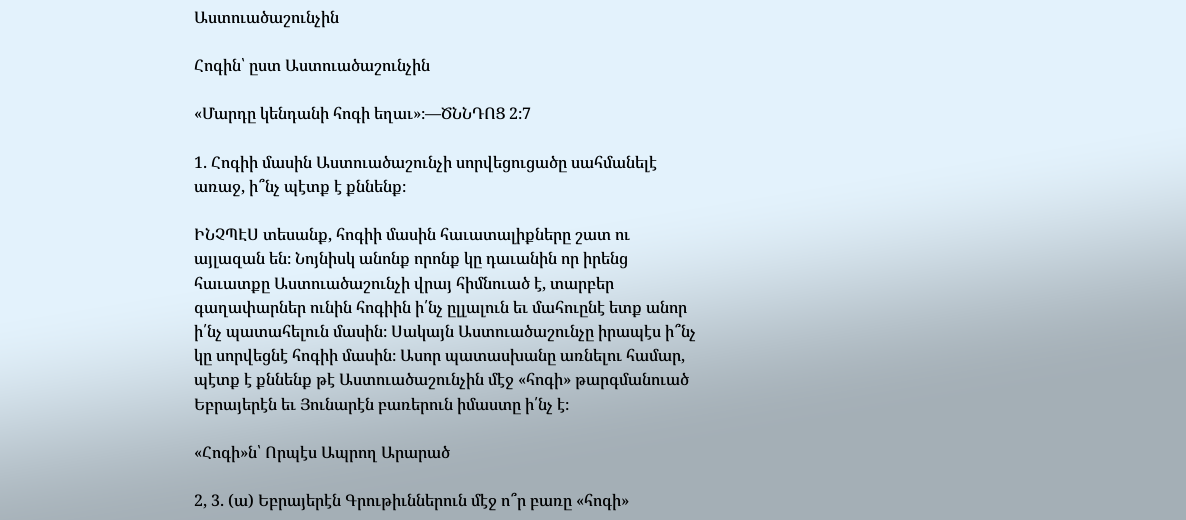Աստուածաշունչին

Հոգին՝ ըստ Աստուածաշունչին

«Մարդը կենդանի հոգի եղաւ»։—ԾՆՆԴՈՑ 2։7

1. Հոգիի մասին Աստուածաշունչի սորվեցուցածը սահմանելէ առաջ, ի՞նչ պէտք է քննենք։

ԻՆՉՊԷՍ տեսանք, հոգիի մասին հաւատալիքները շատ ու այլազան են։ Նոյնիսկ անոնք որոնք կը դաւանին որ իրենց հաւատքը Աստուածաշունչի վրայ հիմնուած է, տարբեր գաղափարներ ունին հոգիին ի՛նչ ըլլալուն եւ մահուընէ ետք անոր ի՛նչ պատահելուն մասին։ Սակայն Աստուածաշունչը իրապէս ի՞նչ կը սորվեցնէ հոգիի մասին։ Ասոր պատասխանը առնելու համար, պէտք է քննենք թէ Աստուածաշունչին մէջ «հոգի» թարգմանուած Եբրայերէն եւ Յունարէն բառերուն իմաստը ի՛նչ է։

«Հոգի»ն՝ Որպէս Ապրող Արարած

2, 3. (ա) Եբրայերէն Գրութիւններուն մէջ ո՞ր բառը «հոգի»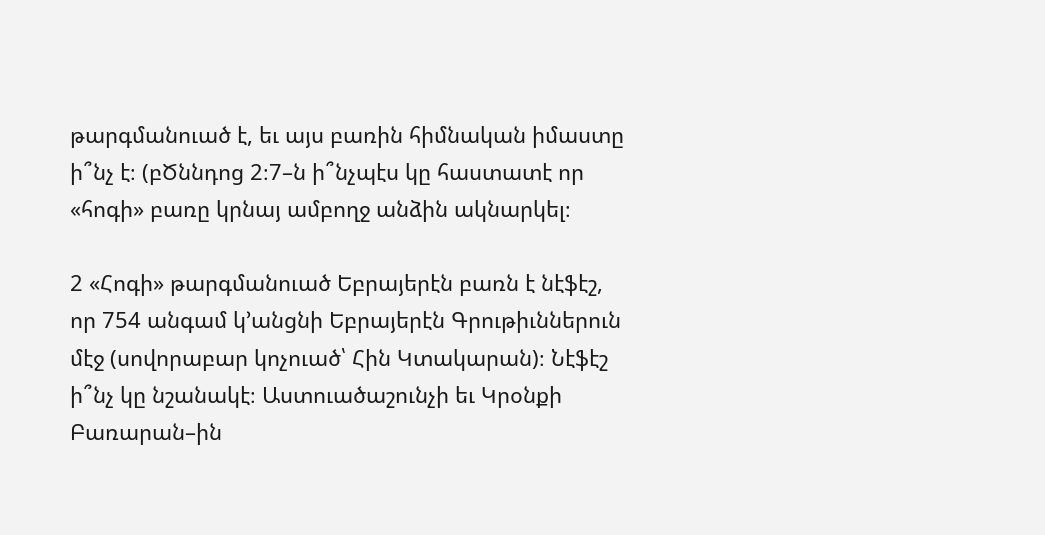թարգմանուած է, եւ այս բառին հիմնական իմաստը ի՞նչ է։ (բԾննդոց 2։7–ն ի՞նչպէս կը հաստատէ որ «հոգի» բառը կրնայ ամբողջ անձին ակնարկել։

2 «Հոգի» թարգմանուած Եբրայերէն բառն է նէֆէշ, որ 754 անգամ կ’անցնի Եբրայերէն Գրութիւններուն մէջ (սովորաբար կոչուած՝ Հին Կտակարան)։ Նէֆէշ ի՞նչ կը նշանակէ։ Աստուածաշունչի եւ Կրօնքի Բառարան–ին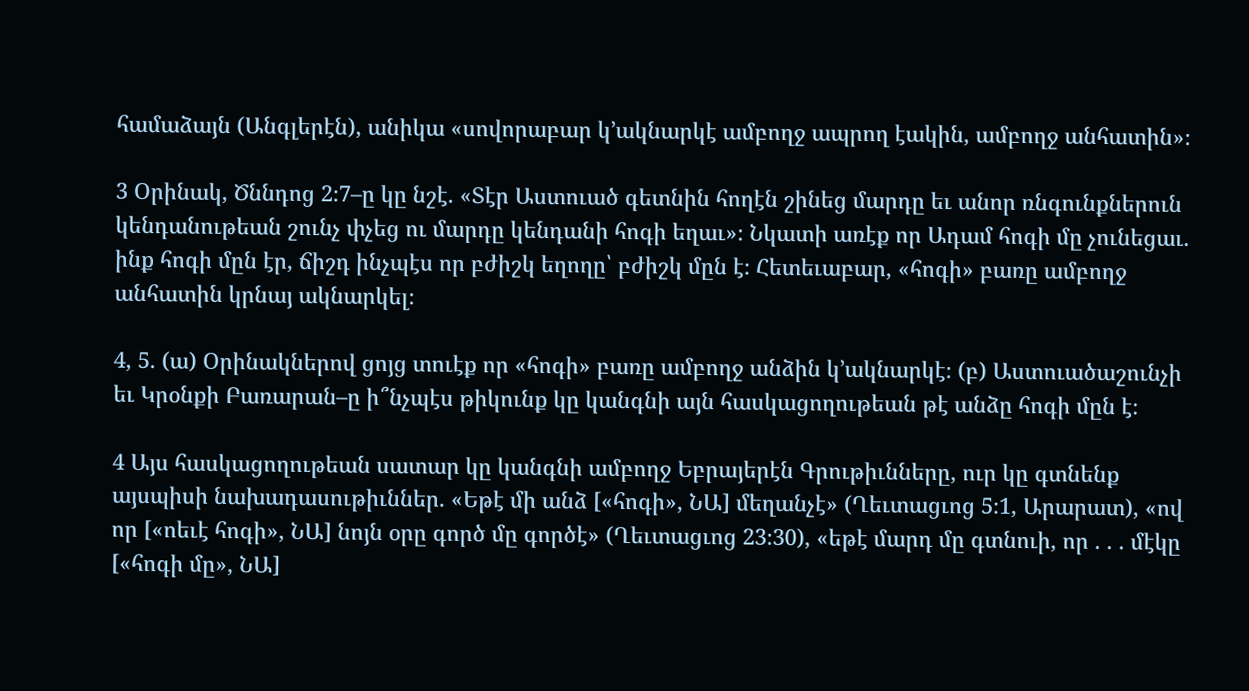համաձայն (Անգլերէն), անիկա «սովորաբար կ’ակնարկէ ամբողջ ապրող էակին, ամբողջ անհատին»։

3 Օրինակ, Ծննդոց 2։7–ը կը նշէ. «Տէր Աստուած գետնին հողէն շինեց մարդը եւ անոր ռնգունքներուն կենդանութեան շունչ փչեց ու մարդը կենդանի հոգի եղաւ»։ Նկատի առէք որ Ադամ հոգի մը չունեցաւ. ինք հոգի մըն էր, ճիշդ ինչպէս որ բժիշկ եղողը՝ բժիշկ մըն է։ Հետեւաբար, «հոգի» բառը ամբողջ անհատին կրնայ ակնարկել։

4, 5. (ա) Օրինակներով ցոյց տուէք որ «հոգի» բառը ամբողջ անձին կ’ակնարկէ։ (բ) Աստուածաշունչի եւ Կրօնքի Բառարան–ը ի՞նչպէս թիկունք կը կանգնի այն հասկացողութեան թէ անձը հոգի մըն է։

4 Այս հասկացողութեան սատար կը կանգնի ամբողջ Եբրայերէն Գրութիւնները, ուր կը գտնենք այսպիսի նախադասութիւններ. «Եթէ մի անձ [«հոգի», ՆԱ] մեղանչէ» (Ղեւտացւոց 5։1, Արարատ), «ով որ [«ոեւէ հոգի», ՆԱ] նոյն օրը գործ մը գործէ» (Ղեւտացւոց 23։30), «եթէ մարդ մը գտնուի, որ . . . մէկը [«հոգի մը», ՆԱ]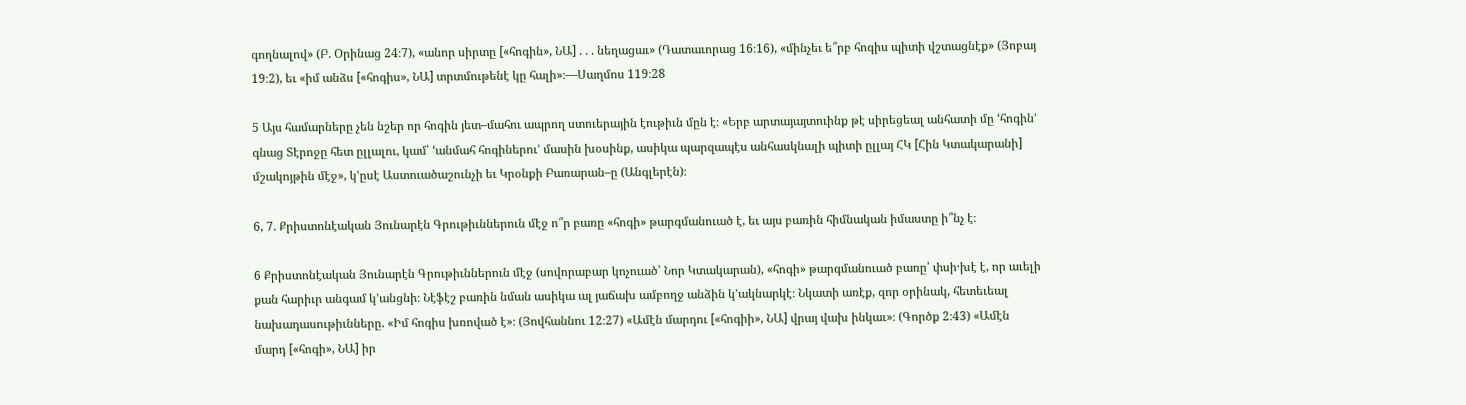գողնալով» (Բ. Օրինաց 24։7), «անոր սիրտը [«հոգին», ՆԱ] . . . նեղացաւ» (Դատաւորաց 16։16), «մինչեւ ե՞րբ հոգիս պիտի վշտացնէք» (Յոբայ 19։2), եւ «իմ անձս [«հոգիս», ՆԱ] տրտմութենէ կը հալի»։—Սաղմոս 119։28

5 Այս համարները չեն նշեր որ հոգին յետ–մահու ապրող ստուերային էութիւն մըն է։ «Երբ արտայայտուինք թէ սիրեցեալ անհատի մը ‘հոգին’ գնաց Տէրոջը հետ ըլլալու, կամ՝ ‘անմահ հոգիներու’ մասին խօսինք, ասիկա պարզապէս անհասկնալի պիտի ըլլայ ՀԿ [Հին Կտակարանի] մշակոյթին մէջ», կ’ըսէ Աստուածաշունչի եւ Կրօնքի Բառարան–ը (Անգլերէն)։

6, 7. Քրիստոնէական Յունարէն Գրութիւններուն մէջ ո՞ր բառը «հոգի» թարգմանուած է, եւ այս բառին հիմնական իմաստը ի՞նչ է։

6 Քրիստոնէական Յունարէն Գրութիւններուն մէջ (սովորաբար կոչուած՝ Նոր Կտակարան), «հոգի» թարգմանուած բառը՝ փսի·խէ է, որ աւելի քան հարիւր անգամ կ’անցնի։ Նէֆէշ բառին նման ասիկա ալ յաճախ ամբողջ անձին կ’ակնարկէ։ Նկատի առէք, զոր օրինակ, հետեւեալ նախադասութիւնները. «Իմ հոգիս խռոված է»։ (Յովհաննու 12։27) «Ամէն մարդու [«հոգիի», ՆԱ] վրայ վախ ինկաւ»։ (Գործք 2։43) «Ամէն մարդ [«հոգի», ՆԱ] իր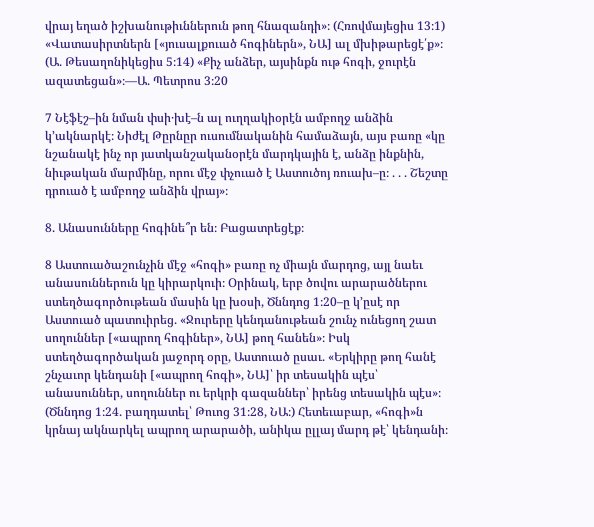վրայ եղած իշխանութիւններուն թող հնազանդի»։ (Հռովմայեցիս 13։1) «Վատասիրտներն [«յուսալքուած հոգիներն», ՆԱ] ալ մխիթարեցէ՛ք»։ (Ա. Թեսաղոնիկեցիս 5։14) «Քիչ անձեր, այսինքն ութ հոգի, ջուրէն ազատեցան»։—Ա. Պետրոս 3։20

7 Նէֆէշ–ին նման փսի·խէ–ն ալ ուղղակիօրէն ամբողջ անձին կ’ակնարկէ։ Նիժէլ Թըրնըր ուսումնականին համաձայն, այս բառը «կը նշանակէ ինչ որ յատկանշականօրէն մարդկային է, անձը ինքնին, նիւթական մարմինը, որու մէջ փչուած է Աստուծոյ ռուախ–ը։ . . . Շեշտը դրուած է ամբողջ անձին վրայ»։

8. Անասունները հոգինե՞ր են։ Բացատրեցէք։

8 Աստուածաշունչին մէջ «հոգի» բառը ոչ միայն մարդոց, այլ նաեւ անասուններուն կը կիրարկուի։ Օրինակ, երբ ծովու արարածներու ստեղծագործութեան մասին կը խօսի, Ծննդոց 1։20–ը կ’ըսէ որ Աստուած պատուիրեց. «Ջուրերը կենդանութեան շունչ ունեցող շատ սողուններ [«ապրող հոգիներ», ՆԱ] թող հանեն»։ Իսկ ստեղծագործական յաջորդ օրը, Աստուած ըսաւ. «Երկիրը թող հանէ շնչաւոր կենդանի [«ապրող հոգի», ՆԱ]՝ իր տեսակին պէս՝ անասուններ, սողուններ ու երկրի գազաններ՝ իրենց տեսակին պէս»։ (Ծննդոց 1։24. բաղդատել՝ Թուոց 31։28, ՆԱ։) Հետեւաբար, «հոգի»ն կրնայ ակնարկել ապրող արարածի, անիկա ըլլայ մարդ թէ՝ կենդանի։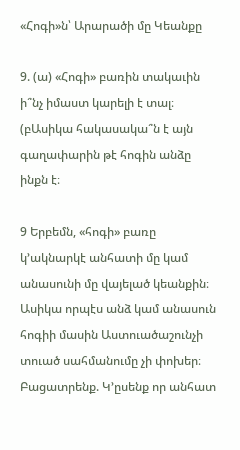«Հոգի»ն՝ Արարածի մը Կեանքը

9. (ա) «Հոգի» բառին տակաւին ի՞նչ իմաստ կարելի է տալ։ (բԱսիկա հակասակա՞ն է այն գաղափարին թէ հոգին անձը ինքն է։

9 Երբեմն, «հոգի» բառը կ’ակնարկէ անհատի մը կամ անասունի մը վայելած կեանքին։ Ասիկա որպէս անձ կամ անասուն հոգիի մասին Աստուածաշունչի տուած սահմանումը չի փոխեր։ Բացատրենք. Կ’ըսենք որ անհատ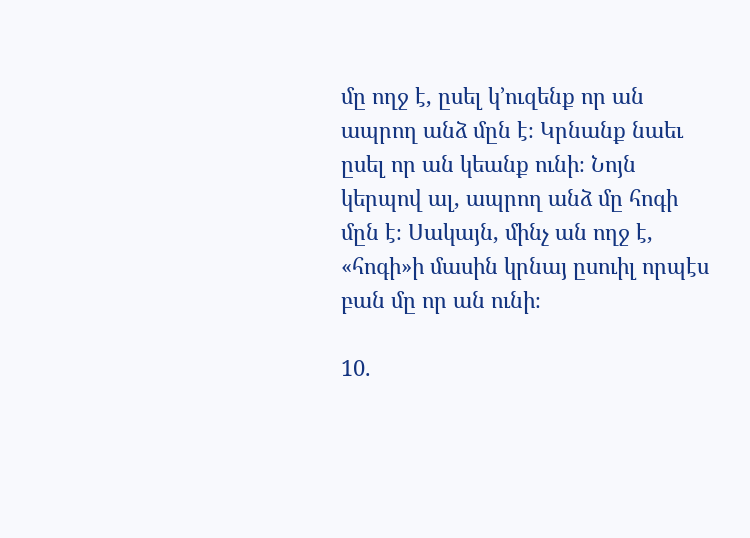մը ողջ է, ըսել կ’ուզենք որ ան ապրող անձ մըն է։ Կրնանք նաեւ ըսել որ ան կեանք ունի։ Նոյն կերպով ալ, ապրող անձ մը հոգի մըն է։ Սակայն, մինչ ան ողջ է, «հոգի»ի մասին կրնայ ըսուիլ որպէս բան մը որ ան ունի։

10.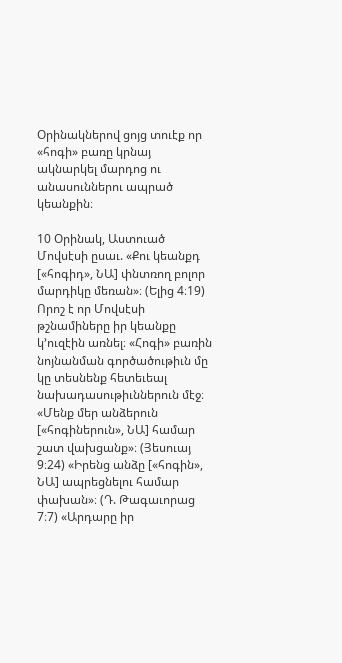Օրինակներով ցոյց տուէք որ «հոգի» բառը կրնայ ակնարկել մարդոց ու անասուններու ապրած կեանքին։

10 Օրինակ, Աստուած Մովսէսի ըսաւ. «Քու կեանքդ [«հոգիդ», ՆԱ] փնտռող բոլոր մարդիկը մեռան»։ (Ելից 4։19) Որոշ է որ Մովսէսի թշնամիները իր կեանքը կ’ուզէին առնել։ «Հոգի» բառին նոյնանման գործածութիւն մը կը տեսնենք հետեւեալ նախադասութիւններուն մէջ։ «Մենք մեր անձերուն [«հոգիներուն», ՆԱ] համար շատ վախցանք»։ (Յեսուայ 9։24) «Իրենց անձը [«հոգին», ՆԱ] ապրեցնելու համար փախան»։ (Դ. Թագաւորաց 7։7) «Արդարը իր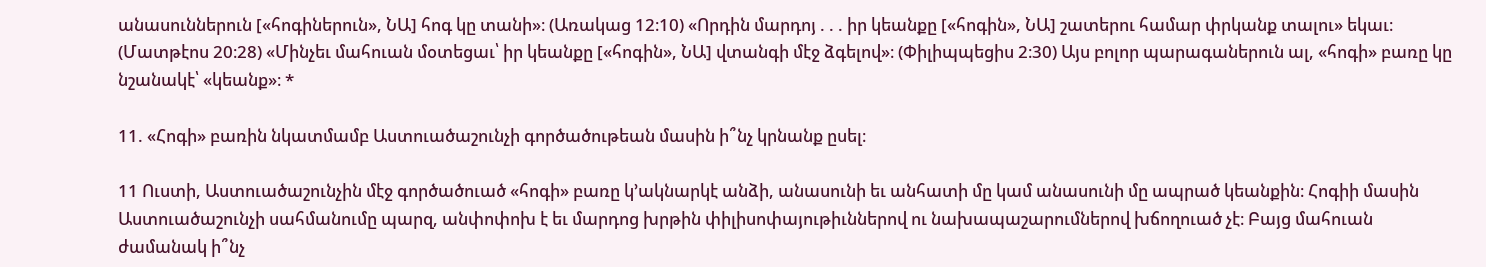անասուններուն [«հոգիներուն», ՆԱ] հոգ կը տանի»։ (Առակաց 12։10) «Որդին մարդոյ . . . իր կեանքը [«հոգին», ՆԱ] շատերու համար փրկանք տալու» եկաւ։ (Մատթէոս 20։28) «Մինչեւ մահուան մօտեցաւ՝ իր կեանքը [«հոգին», ՆԱ] վտանգի մէջ ձգելով»։ (Փիլիպպեցիս 2։30) Այս բոլոր պարագաներուն ալ, «հոգի» բառը կը նշանակէ՝ «կեանք»։ *

11. «Հոգի» բառին նկատմամբ Աստուածաշունչի գործածութեան մասին ի՞նչ կրնանք ըսել։

11 Ուստի, Աստուածաշունչին մէջ գործածուած «հոգի» բառը կ’ակնարկէ անձի, անասունի եւ անհատի մը կամ անասունի մը ապրած կեանքին։ Հոգիի մասին Աստուածաշունչի սահմանումը պարզ, անփոփոխ է եւ մարդոց խրթին փիլիսոփայութիւններով ու նախապաշարումներով խճողուած չէ։ Բայց մահուան ժամանակ ի՞նչ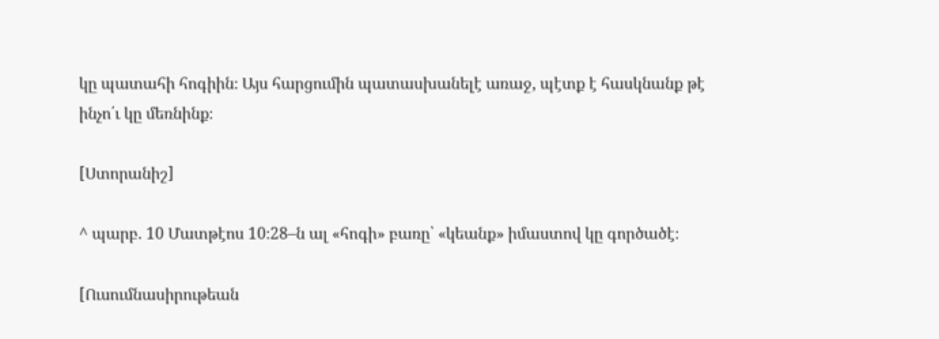կը պատահի հոգիին։ Այս հարցումին պատասխանելէ առաջ, պէտք է հասկնանք թէ ինչո՛ւ կը մեռնինք։

[Ստորանիշ]

^ պարբ. 10 Մատթէոս 10։28–ն ալ «հոգի» բառը՝ «կեանք» իմաստով կը գործածէ։

[Ուսումնասիրութեան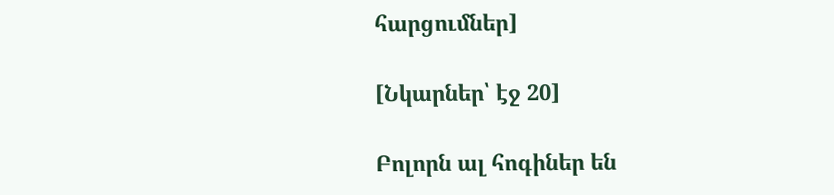հարցումներ]

[Նկարներ՝ էջ 20]

Բոլորն ալ հոգիներ են